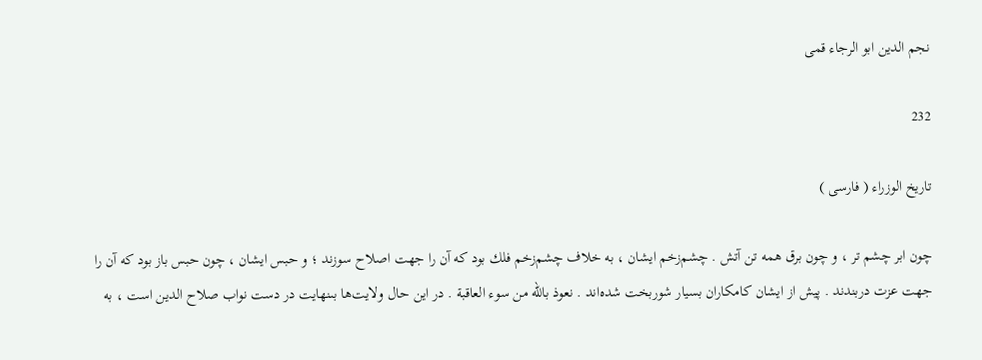نجم الدين ابو الرجاء قمى

232

تاريخ الوزراء ( فارسى )

چون ابر چشم تر ، و چون برق همه تن آتش . چشم‌زخم ايشان ، به خلاف چشم‌زخم فلك بود كه آن را جهت اصلاح سوزند ؛ و حبس ايشان ، چون حبس باز بود كه آن را جهت عزت دربندند . پيش از ايشان كامكاران بسيار شوربخت شده‌اند . نعوذ باللّه من سوء العاقبة . در اين حال ولايت‌ها بىنهايت در دست نواب صلاح الدين است ، به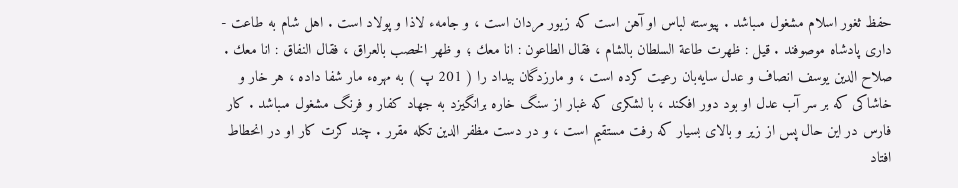حفظ ثغور اسلام مشغول مىباشد . پيوسته لباس او آهن است كه زيور مردان است ، و جامهء لاذا و پولاد است . اهل شام به طاعت - دارى پادشاه موصوفند . قيل : ظهرت طاعة السلطان بالشام ، فقال الطاعون : انا معك ؛ و ظهر الخصب بالعراق ، فقال النفاق : انا معك . صلاح الدين يوسف انصاف و عدل سايه‌بان رعيت كرده است ، و مارزدگان بيداد را ( 201 پ ) به مهرهء مار شفا داده ، هر خار و خاشاكى كه بر سر آب عدل او بود دور افكند ، با لشكرى كه غبار از سنگ خاره برانگيزد به جهاد كفار و فرنگ مشغول مىباشد . كار فارس در اين حال پس از زير و بالاى بسيار كه رفت مستقيم است ، و در دست مظفر الدين تكله مقرر . چند كرت كار او در انحطاط افتاد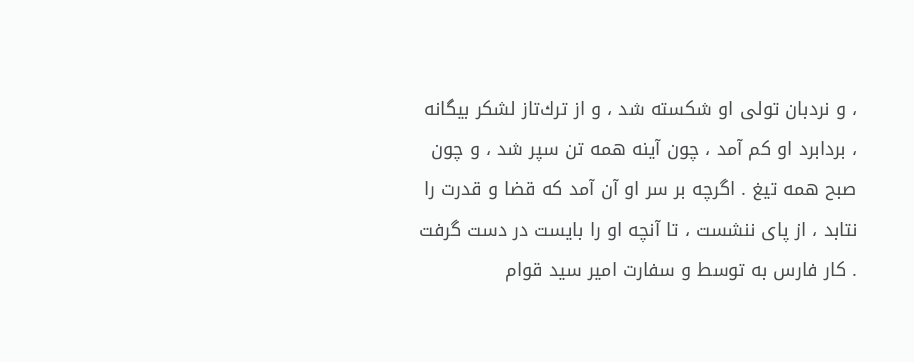، و نردبان تولى او شكسته شد ، و از ترك‌تاز لشكر بيگانه ، بردابرد او كم آمد ، چون آينه همه تن سپر شد ، و چون صبح همه تيغ . اگرچه بر سر او آن آمد كه قضا و قدرت را نتابد ، از پاى ننشست ، تا آنچه او را بايست در دست گرفت . كار فارس به توسط و سفارت امير سيد قوام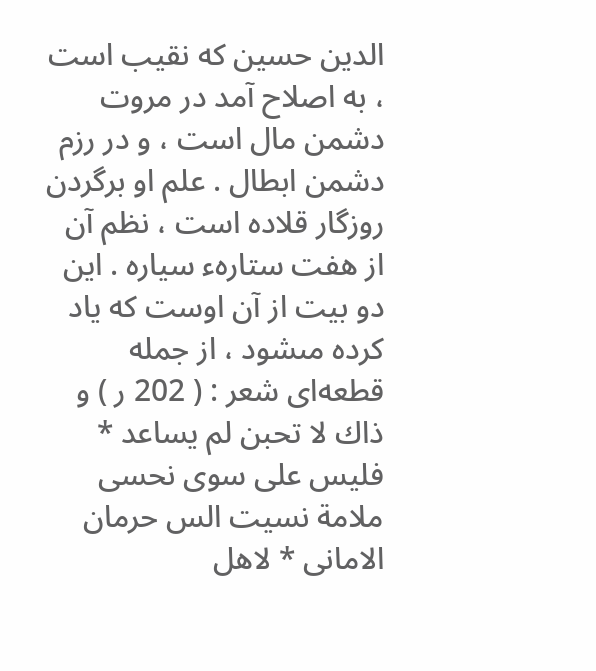الدين حسين كه نقيب است ، به اصلاح آمد در مروت دشمن مال است ، و در رزم دشمن ابطال . علم او برگردن روزگار قلاده است ، نظم آن از هفت ستارهء سياره . اين دو بيت از آن اوست كه ياد كرده مىشود ، از جمله قطعه‌اى شعر : ( 202 ر ) و ذاك لا تحبن لم يساعد * فليس على سوى نحسى ملامة نسيت الس حرمان الامانى * لاهل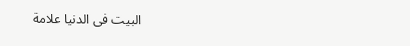البيت فى الدنيا علامة